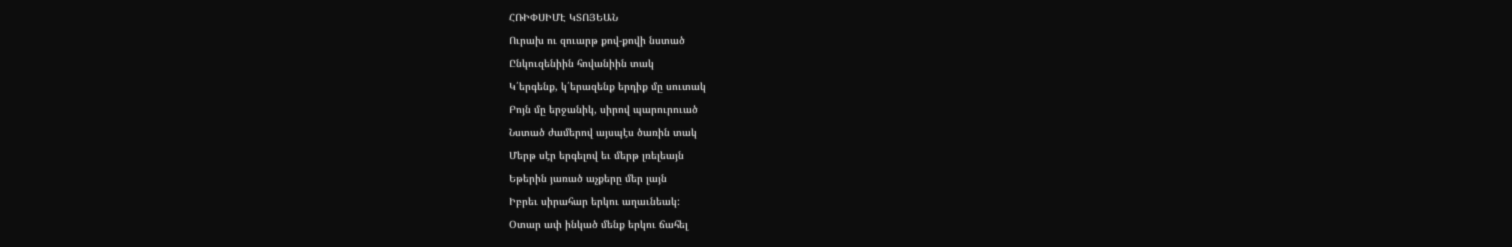ՀՌԻՓՍԻՄԷ ԿՏՈՅԵԱՆ
Ուրախ ու զուարթ քով-քովի նստած
Ընկուզենիին հովանիին տակ
Կ՛երգենք, կ՛երազենք երդիք մը սուտակ
Բոյն մը երջանիկ, սիրով պարուրուած
Նստած ժամերով այսպէս ծառին տակ
Մերթ սէր երգելով եւ մերթ լռելեայն
Եթերին յառած աչքերը մեր լայն
Իբրեւ սիրահար երկու աղաւնեակ:
Օտար ափ ինկած մենք երկու ճահել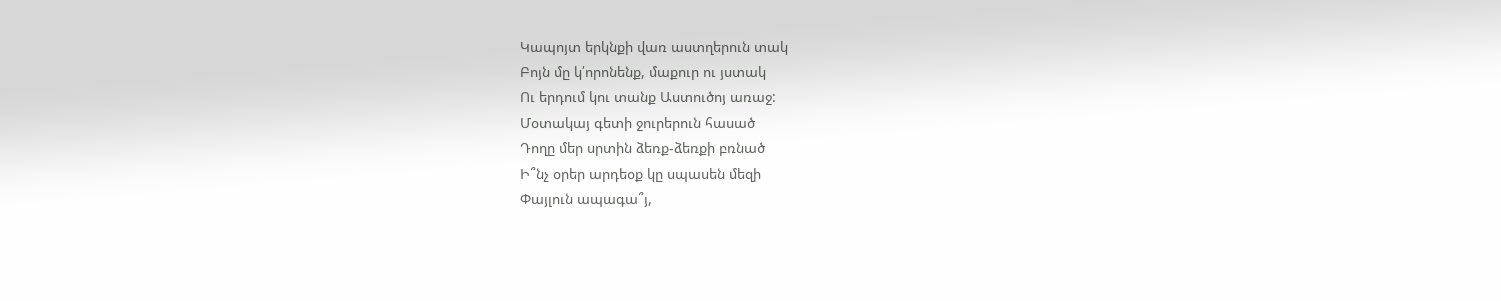Կապոյտ երկնքի վառ աստղերուն տակ
Բոյն մը կ՛որոնենք, մաքուր ու յստակ
Ու երդում կու տանք Աստուծոյ առաջ:
Մօտակայ գետի ջուրերուն հասած
Դողը մեր սրտին ձեռք-ձեռքի բռնած
Ի՞նչ օրեր արդեօք կը սպասեն մեզի
Փայլուն ապագա՞յ,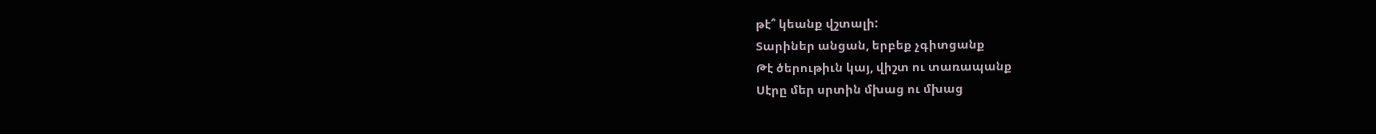թէ՞ կեանք վշտալի:
Տարիներ անցան, երբեք չգիտցանք
Թէ ծերութիւն կայ, վիշտ ու տառապանք
Սէրը մեր սրտին մխաց ու մխաց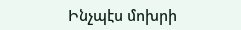Ինչպէս մոխրի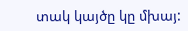տակ կայծը կը մխայ: